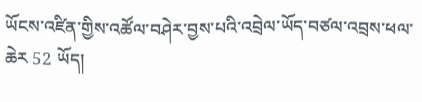ཡོངས་འཛིན་གྱིས་འཚོལ་བཤེར་བྱས་པའི་འབྲེལ་ཡོད་བཙལ་འབྲས་ཕལ་ཆེར 52 ཡོད།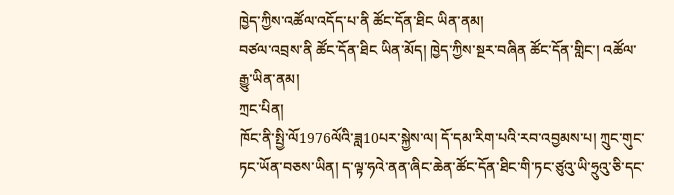ཁྱེད་ཀྱིས་འཚོལ་འདོད་པ་ནི ཚོང་དོན་ཐིང ཡིན་ནམ།
བཙལ་འབྲས་ནི ཚོང་དོན་ཐིང ཡིན་མོད། ཁྱེད་ཀྱིས་སྔར་བཞིན ཚོང་དོན་གླིང་། འཚོལ་རྒྱུ་ཡིན་ནམ།
ཀྲང་པིན།
ཁོང་ནི་སྤྱི་ལོ1976ལོའི་ཟླ10པར་སྐྱེས་ལ། དོ་དམ་རིག་པའི་རབ་འབྱམས་པ། ཀྲུང་གུང་ཏང་ཡོན་བཅས་ཡིན། ད་ལྟ་ཧའེ་ནན་ཞིང་ཆེན་ཚོང་དོན་ཐིང་གི་ཏང་ཙུའུ་ཡི་ཧྲུའུ་ཅི་དང་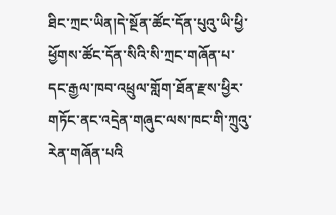ཐིང་ཀྲང་ཡིན།དེ་སྔོན་ཚོང་དོན་པུའུ་ཡི་ཕྱི་ཕྱོགས་ཚོང་དོན་སིའི་སི་ཀྲང་གཞོན་པ་དང་རྒྱལ་ཁབ་འཕྲུལ་གློག་ཐོན་རྫས་ཕྱིར་གཏོང་ནང་འདྲེན་གཞུང་ལས་ཁང་གི་ཀྲུའུ་རེན་གཞོན་པའི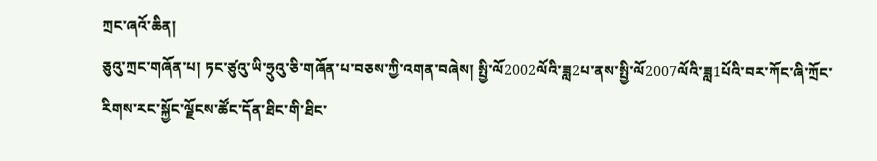ཀྲང་ཞའོ་ཆིན།
ཅུའུ་ཀྲང་གཞོན་པ། ཏང་ཙུའུ་ཡི་ཧྲུའུ་ཅི་གཞོན་པ་བཅས་ཀྱི་འགན་བཞེས། སྤྱི་ལོ2002ལོའི་ཟླ2པ་ནས་སྤྱི་ལོ2007ལོའི་ཟླ1པོའི་བར་ཀོང་ཞི་ཀྲོང་རིགས་རང་སྐྱོང་ལྗོངས་ཚོང་དོན་ཐིང་གི་ཐིང་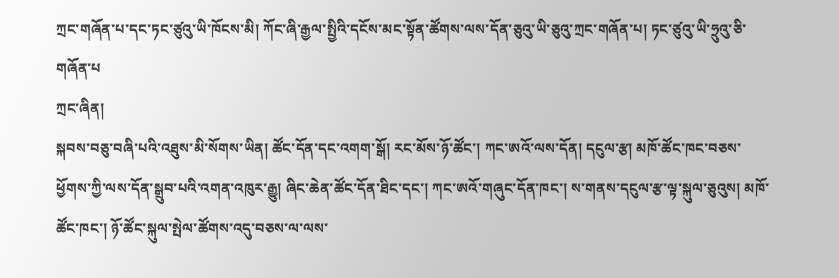ཀྲང་གཞོན་པ་དང་ཏང་ཙུའུ་ཡི་ཁོངས་མི། ཀོང་ཞི་རྒྱལ་སྤྱིའི་དངོས་མང་སྟོན་ཚོགས་ལས་དོན་ཅུའུ་ཡི་ཅུའུ་ཀྲང་གཞོན་པ། ཏང་ཙུའུ་ཡི་ཧྲུའུ་ཅི་གཞོན་པ
ཀྲང་ཞིན།
སྐབས་བཅུ་བཞི་པའི་འཐུས་མི་སོགས་ཡིན། ཚོང་དོན་དང་འགག་སྒོ། རང་མོས་ཉོ་ཚོང་། ཀང་ཨའོ་ལས་དོན། དངུལ་རྩ། མཁོ་ཚོང་ཁང་བཅས་ཕྱོགས་ཀྱི་ལས་དོན་སྒྲུབ་པའི་འགན་འཁུར་རྒྱུ། ཞིང་ཆེན་ཚོང་དོན་ཐིང་དང་། ཀང་ཨའོ་གཞུང་དོན་ཁང་། ས་གནས་དངུལ་རྩ་ལྟ་སྐུལ་ཅུའུས། མཁོ་ཚོང་ཁང་། ཉོ་ཚོང་སྐུལ་སྤེལ་ཚོགས་འདུ་བཅས་ལ་ལས་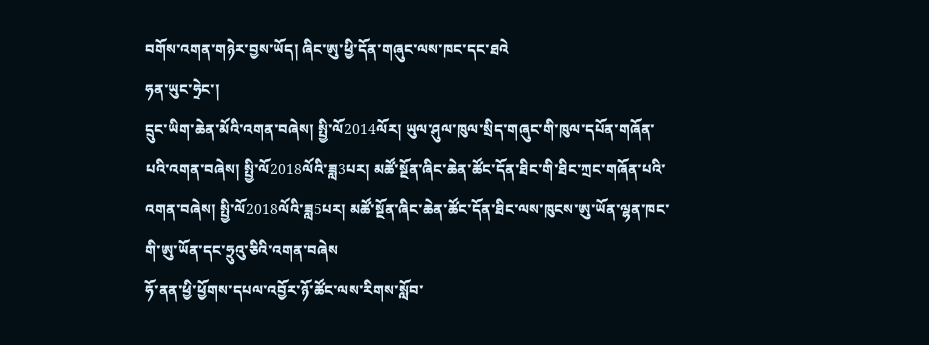བགོས་འགན་གཉེར་བྱས་ཡོད། ཞིང་ཨུ་ཕྱི་དོན་གཞུང་ལས་ཁང་དང་ཐའེ
ཧན་ཡུང་ཧྲེང་།
དྲུང་ཡིག་ཆེན་མོའི་འགན་བཞེས། སྤྱི་ལོ2014ལོར། ཡུལ་ཤུལ་ཁུལ་སྲིད་གཞུང་གི་ཁུལ་དཔོན་གཞོན་པའི་འགན་བཞེས། སྤྱི་ལོ2018ལོའི་ཟླ3པར། མཚོ་སྔོན་ཞིང་ཆེན་ཚོང་དོན་ཐིང་གི་ཐིང་ཀྲང་གཞོན་པའི་འགན་བཞེས། སྤྱི་ལོ2018ལོའི་ཟླ5པར། མཚོ་སྔོན་ཞིང་ཆེན་ཚོང་དོན་ཐིང་ལས་ཁུངས་ཨུ་ཡོན་ལྷན་ཁང་གི་ཨུ་ཡོན་དང་ཧྲུའུ་ཅིའི་འགན་བཞེས
ཧོ་ནན་ཕྱི་ཕྱོགས་དཔལ་འབྱོར་ཉོ་ཚོང་ལས་རིགས་སློབ་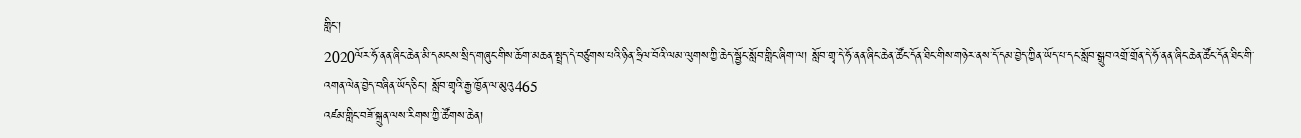གླིང་།
2020ལོར་ཧོ་ནན་ཞིང་ཆེན་མི་དམངས་སྲིད་གཞུང་གིས་ཆོག་མཆན་སྤྲད་དེ་བཙུགས་པའི་ཉིན་ཧྲིལ་བོའི་ལམ་ལུགས་ཀྱི་ཆེད་སྦྱོང་སློབ་གླིང་ཞིག་ལ། སློབ་གྲྭ་དེ་ཧོ་ནན་ཞིང་ཆེན་ཚོང་དོན་ཐིང་གིས་གཉེར་ནས་དོ་དམ་བྱེད་ཀྱིན་ཡོད་པ་དང་སློབ་སྒྲུབ་འགྲོ་གྲོན་དེ་ཧོ་ནན་ཞིང་ཆེན་ཚོང་དོན་ཐིང་གི་འགན་ལེན་བྱེད་བཞིན་ཡོད་ཅིང་། སློབ་གྲྭའི་རྒྱ་ཁྱོན་ལ་མུའུ465
འཛམ་གླིང་བཟོ་སྐྲུན་ལས་རིགས་ཀྱི་ཚོགས་ཆེན།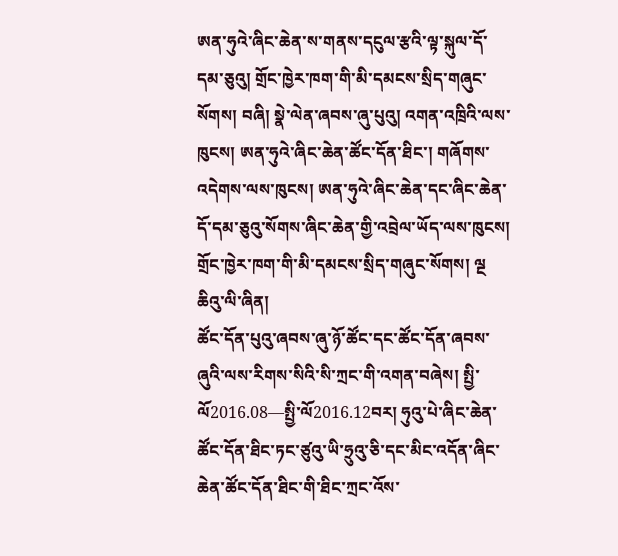ཨན་ཧུའེ་ཞིང་ཆེན་ས་གནས་དངུལ་རྩའི་ལྟ་སྐུལ་དོ་དམ་ཅུའུ། གྲོང་ཁྱེར་ཁག་གི་མི་དམངས་སྲིད་གཞུང་སོགས། བཞི། སྣེ་ལེན་ཞབས་ཞུ་པུའུ། འགན་འཁྲིའི་ལས་ཁུངས། ཨན་ཧུའེ་ཞིང་ཆེན་ཚོང་དོན་ཐིང་། གཞོགས་འདེགས་ལས་ཁུངས། ཨན་ཧུའེ་ཞིང་ཆེན་དང་ཞིང་ཆེན་དོ་དམ་ཅུའུ་སོགས་ཞིང་ཆེན་གྱི་འབྲེལ་ཡོད་ལས་ཁུངས། གྲོང་ཁྱེར་ཁག་གི་མི་དམངས་སྲིད་གཞུང་སོགས། ལྔ
ཆིའུ་ལི་ཞིན།
ཚོང་དོན་པུའུ་ཞབས་ཞུ་ཉོ་ཚོང་དང་ཚོང་དོན་ཞབས་ཞུའི་ལས་རིགས་སིའི་སི་ཀྲང་གི་འགན་བཞེས། སྤྱི་ལོ2016.08—སྤྱི་ལོ2016.12བར། ཧུའུ་པེ་ཞིང་ཆེན་ཚོང་དོན་ཐིང་ཏང་ཙུའུ་ཡི་ཧྲུའུ་ཅི་དང་མིང་འདོན་ཞིང་ཆེན་ཚོང་དོན་ཐིང་གི་ཐིང་ཀྲང་འོས་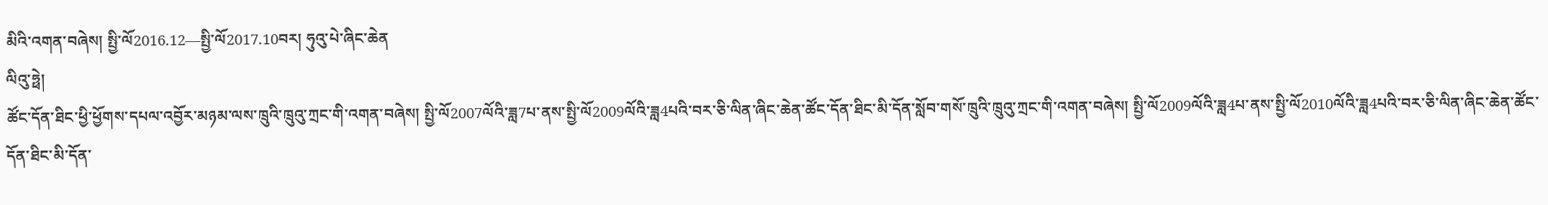མིའི་འགན་བཞེས། སྤྱི་ལོ2016.12—སྤྱི་ལོ2017.10བར། ཧུའུ་པེ་ཞིང་ཆེན
ལིའུ་ཧྥེ།
ཚོང་དོན་ཐིང་ཕྱི་ཕྱོགས་དཔལ་འབྱོར་མཉམ་ལས་ཁྲུའི་ཁྲུའུ་ཀྲང་གི་འགན་བཞེས། སྤྱི་ལོ2007ལོའི་ཟླ7པ་ནས་སྤྱི་ལོ2009ལོའི་ཟླ4པའི་བར་ཅི་ལིན་ཞིང་ཆེན་ཚོང་དོན་ཐིང་མི་དོན་སློབ་གསོ་ཁྲུའི་ཁྲུའུ་ཀྲང་གི་འགན་བཞེས། སྤྱི་ལོ2009ལོའི་ཟླ4པ་ནས་སྤྱི་ལོ2010ལོའི་ཟླ4པའི་བར་ཅི་ལིན་ཞིང་ཆེན་ཚོང་དོན་ཐིང་མི་དོན་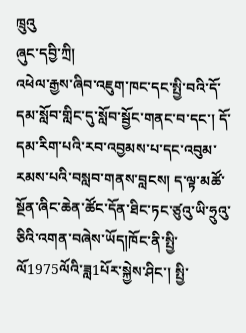ཁྲུའུ
ཞུང་དབྱི་ཀྲི།
འཕེལ་རྒྱས་ཞིབ་འཇུག་ཁང་དང་སྤྱི་བའི་དོ་དམ་སློབ་གླིང་དུ་སློབ་སྦྱོང་གནང་བ་དང་། དོ་དམ་རིག་པའི་རབ་འབྱམས་པ་དང་འབུམ་རམས་པའི་བསླབ་གནས་བླངས། ད་ལྟ་མཚོ་སྔོན་ཞིང་ཆེན་ཚོང་དོན་ཐིང་ཏང་ཙུའུ་ཡི་ཧྲུའུ་ཅིའི་འགན་བཞེས་ཡོད།ཁོང་ནི་སྤྱི་ལོ1975ལོའི་ཟླ1པོར་སྐྱེས་ཤིང་། སྤྱི་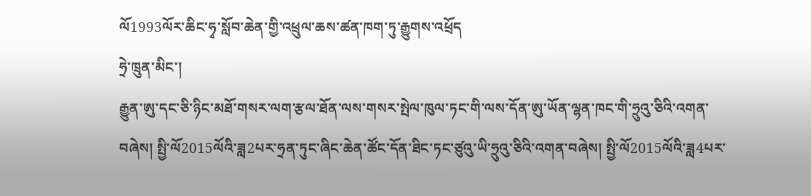ལོ1993ལོར་ཆིང་ཧྭ་སློབ་ཆེན་གྱི་འཕྲུལ་ཆས་ཚན་ཁག་ཏུ་རྒྱུགས་འཕྲོད
ཧྲེ་ཁྲུན་མིང་།
རྒྱུན་ཨུ་དང་ཅི་ཉིང་མཐོ་གསར་ལག་རྩལ་ཐོན་ལས་གསར་སྤེལ་ཁུལ་ཏང་གི་ལས་དོན་ཨུ་ཡོན་ལྷན་ཁང་གི་ཧྲུའུ་ཅིའི་འགན་བཞེས། སྤྱི་ལོ2015ལོའི་ཟླ2པར་ཧྲན་ཏུང་ཞིང་ཆེན་ཚོང་དོན་ཐིང་ཏང་ཙུའུ་ཡི་ཧྲུའུ་ཅིའི་འགན་བཞེས། སྤྱི་ལོ2015ལོའི་ཟླ4པར་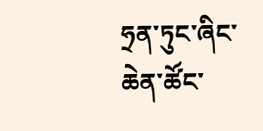ཧྲན་ཏུང་ཞིང་ཆེན་ཚོང་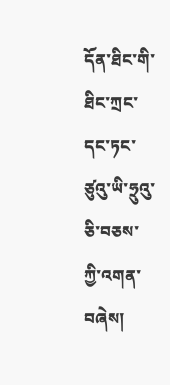དོན་ཐིང་གི་ཐིང་ཀྲང་དང་ཏང་ཙུའུ་ཡི་ཧྲུའུ་ཅི་བཅས་ཀྱི་འགན་བཞེས།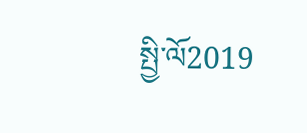སྤྱི་ལོ2019